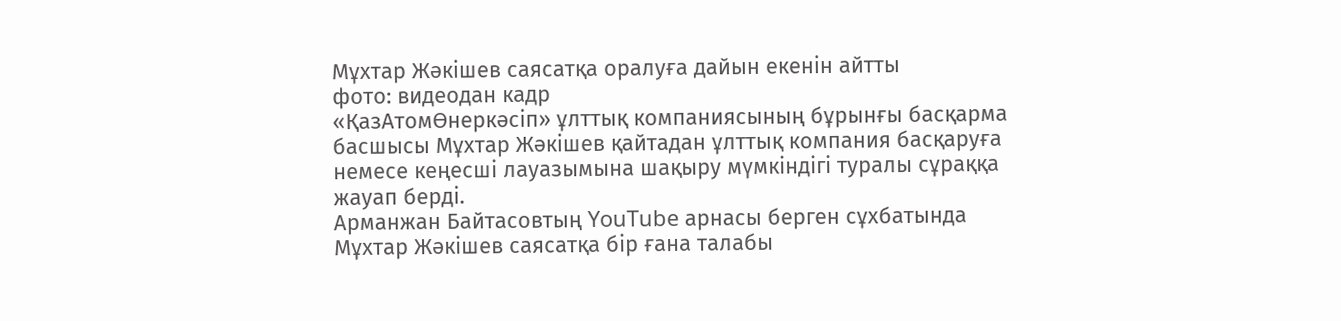Мұхтар Жәкішев саясатқа оралуға дайын екенін айтты
фото: видеодан кадр
«ҚазАтомӨнеркәсіп» ұлттық компаниясының бұрынғы басқарма басшысы Мұхтар Жәкішев қайтадан ұлттық компания басқаруға немесе кеңесші лауазымына шақыру мүмкіндігі туралы сұраққа жауап берді.
Арманжан Байтасовтың YouTube арнасы берген сұхбатында Мұхтар Жәкішев саясатқа бір ғана талабы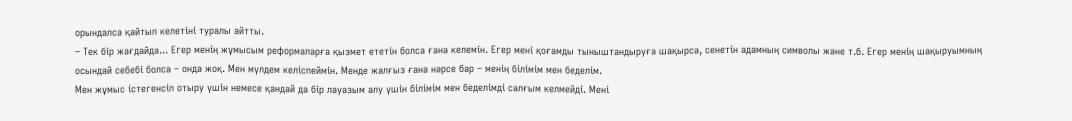орындалса қайтып келетіні туралы айтты.
– Тек бір жағдайда... Егер менің жұмысым реформаларға қызмет ететін болса ғана келемін. Егер мені қоғамды тыныштандыруға шақырса, сенетін адамның символы және т.б. Егер менің шақыруымның осындай себебі болса – онда жоқ. Мен мүлдем келіспеймін. Менде жалғыз ғана нәрсе бар – менің білімім мен беделім.
Мен жұмыс істегенсіп отыру үшін немесе қандай да бір лауазым алу үшін білімім мен беделімді салғым келмейді. Мені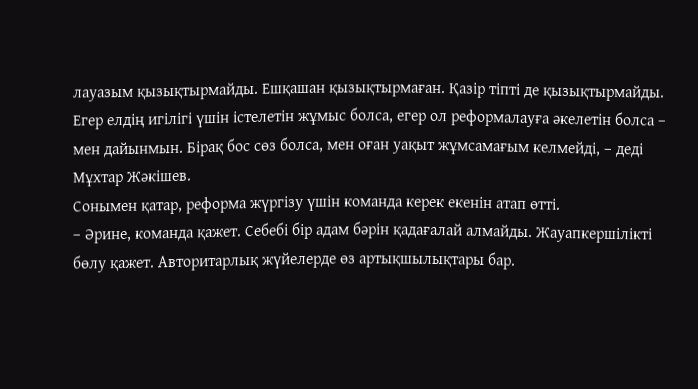лауазым қызықтырмайды. Ешқашан қызықтырмаған. Қазір тіпті де қызықтырмайды. Егер елдің игілігі үшін істелетін жұмыс болса, егер ол реформалауға әкелетін болса – мен дайынмын. Бірақ бос сөз болса, мен оған уақыт жұмсамағым келмейді, – деді Мұхтар Жәкішев.
Сонымен қатар, реформа жүргізу үшін команда керек екенін атап өтті.
– Әрине, команда қажет. Себебі бір адам бәрін қадағалай алмайды. Жауапкершілікті бөлу қажет. Авторитарлық жүйелерде өз артықшылықтары бар.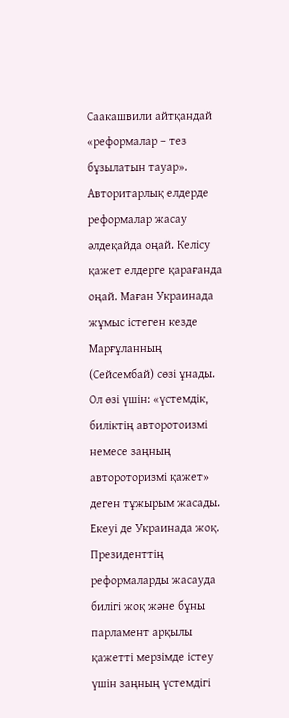Саакашвили айтқандай «реформалар – тез бұзылатын тауар». Авторитарлық елдерде реформалар жасау әлдеқайда оңай. Келісу қажет елдерге қарағанда оңай. Маған Украинада жұмыс істеген кезде Марғұланның (Сейсембай) сөзі ұнады. Ол өзі үшін: «үстемдік, биліктің авторотоизмі немесе заңның автороторизмі қажет» деген тұжырым жасады. Екеуі де Украинада жоқ. Президенттің реформаларды жасауда билігі жоқ және бұны парламент арқылы қажетті мерзімде істеу үшін заңның үстемдігі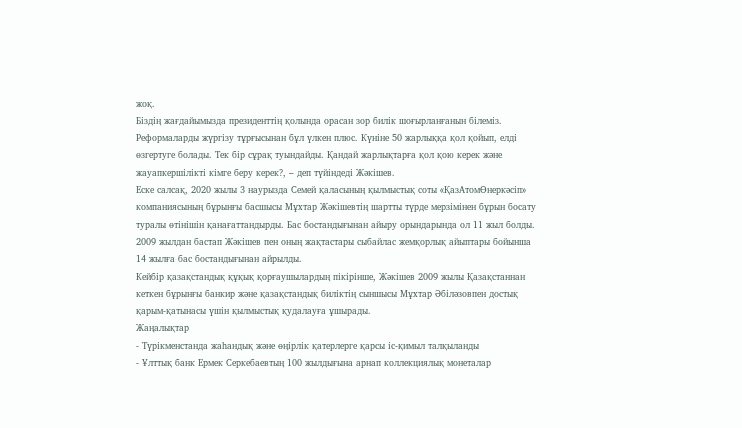жоқ.
Біздің жағдайымызда президенттің қолында орасан зор билік шоғырланғанын білеміз. Реформаларды жүргізу тұрғысынан бұл үлкен плюс. Күніне 50 жарлыққа қол қойып, елді өзгертуге болады. Тек бір сұрақ туындайды. Қандай жарлықтарға қол қою керек және жауапкершілікті кімге беру керек?, – деп түйіндеді Жәкішев.
Еске салсақ, 2020 жылы 3 наурызда Семей қаласының қылмыстық соты «ҚазАтомӨнеркәсіп» компаниясының бұрынғы басшысы Мұхтар Жәкішевтің шартты түрде мерзімінен бұрын босату туралы өтінішін қанағаттандырды. Бас бостандығынан айыру орындарында ол 11 жыл болды.
2009 жылдан бастап Жәкішев пен оның жақтастары сыбайлас жемқорлық айыптары бойынша 14 жылға бас бостандығынан айрылды.
Кейбір қазақстандық құқық қорғаушылардың пікірінше, Жәкішев 2009 жылы Қазақстаннан кеткен бұрынғы банкир және қазақстандық биліктің сыншысы Мұхтар Әбіләзовпен достық қарым-қатынасы үшін қылмыстық қудалауға ұшырады.
Жаңалықтар
- Түрікменстанда жаһандық және өңірлік қатерлерге қарсы іс-қимыл талқыланды
- Ұлттық банк Ермек Серкебаевтың 100 жылдығына арнап коллекциялық монеталар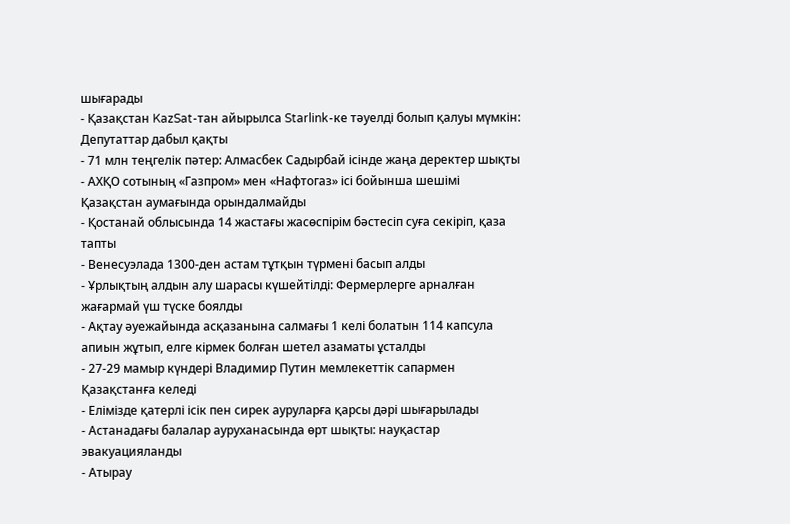шығарады
- Қазақстан KazSat-тан айырылса Starlink-ке тәуелді болып қалуы мүмкін: Депутаттар дабыл қақты
- 71 млн теңгелік пәтер: Алмасбек Садырбай ісінде жаңа деректер шықты
- АХҚО сотының «Газпром» мен «Нафтогаз» ісі бойынша шешімі Қазақстан аумағында орындалмайды
- Қостанай облысында 14 жастағы жасөспірім бәстесіп суға секіріп, қаза тапты
- Венесуэлада 1300-ден астам тұтқын түрмені басып алды
- Ұрлықтың алдын алу шарасы күшейтілді: Фермерлерге арналған жағармай үш түске боялды
- Ақтау әуежайында асқазанына салмағы 1 келі болатын 114 капсула апиын жұтып, елге кірмек болған шетел азаматы ұсталды
- 27-29 мамыр күндері Владимир Путин мемлекеттік сапармен Қазақстанға келеді
- Елімізде қатерлі ісік пен сирек ауруларға қарсы дәрі шығарылады
- Астанадағы балалар ауруханасында өрт шықты: науқастар эвакуацияланды
- Атырау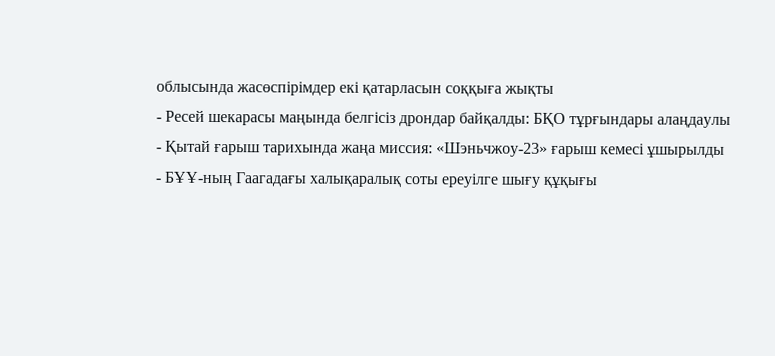облысында жасөспірімдер екі қатарласын соққыға жықты
- Ресей шекарасы маңында белгісіз дрондар байқалды: БҚО тұрғындары алаңдаулы
- Қытай ғарыш тарихында жаңа миссия: «Шэньчжоу-23» ғарыш кемесі ұшырылды
- БҰҰ-ның Гаагадағы халықаралық соты ереуілге шығу құқығы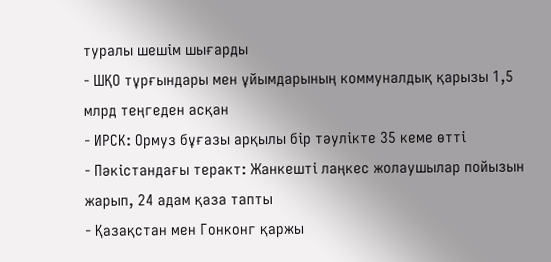туралы шешім шығарды
- ШҚО тұрғындары мен ұйымдарының коммуналдық қарызы 1,5 млрд теңгеден асқан
- ИРСК: Ормуз бұғазы арқылы бір тәулікте 35 кеме өтті
- Пәкістандағы теракт: Жанкешті лаңкес жолаушылар пойызын жарып, 24 адам қаза тапты
- Қазақстан мен Гонконг қаржы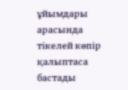ұйымдары арасында тікелей көпір қалыптаса бастады